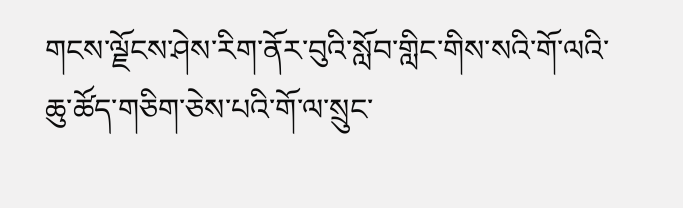གངས་ལྗོངས་ཤེས་རིག་ནོར་བུའི་སློབ་གླིང་གིས་སའི་གོ་ལའི་ཆུ་ཚོད་གཅིག་ཅེས་པའི་གོ་ལ་སྲུང་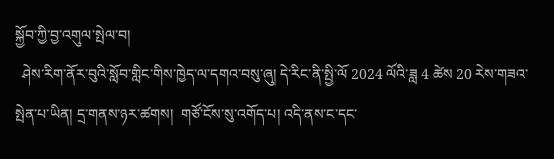སྐྱོབ་ཀྱི་བྱ་འགུལ་སྤེལ་བ།
  ཤེས་རིག་ནོར་བུའི་སློབ་གླིང་གིས་ཁྱེད་ལ་དགའ་བསུ་ཞུ། དེ་རིང་ནི་སྤྱི་ལོ 2024 ལོའི་ཟླ 4 ཚེས 20 རེས་གཟའ་སྤེན་པ་ཡིན། དྲ་གནས་ཉར་ཚགས།  གཙོ་ངོས་སུ་འགོད་པ། འདི་ནས་ང་དང་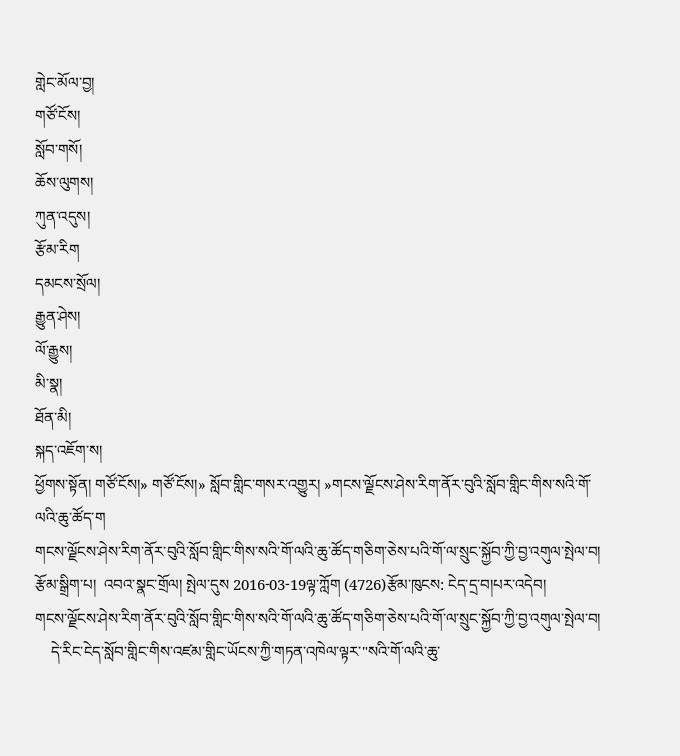གླེང་མོལ་བྱ།
གཙོ་ངོས།
སློབ་གསོ།
ཆོས་ལུགས།
ཀུན་འདུས།
རྩོམ་རིག
དམངས་སྲོལ།
རྒྱུན་ཤེས།
ལོ་རྒྱུས།
མི་སྣ།
ཐོན་མི།
སྐད་འཇོག་ས།
ཕྱོགས་སྟོན། གཙོ་ངོས།» གཙོ་ངོས།» སློབ་གླིང་གསར་འགྱུར། »གངས་ལྗོངས་ཤེས་རིག་ནོར་བུའི་སློབ་གླིང་གིས་སའི་གོ་ལའི་ཆུ་ཚོད་ག
གངས་ལྗོངས་ཤེས་རིག་ནོར་བུའི་སློབ་གླིང་གིས་སའི་གོ་ལའི་ཆུ་ཚོད་གཅིག་ཅེས་པའི་གོ་ལ་སྲུང་སྐྱོབ་ཀྱི་བྱ་འགུལ་སྤེལ་བ།
རྩོམ་སྒྲིག་པ།  འབའ་སྣང་གྲོལ། སྤེལ་དུས 2016-03-19ལྟ་ཀློག (4726)རྩོམ་ཁུངས: ངེད་དྲ་བ།པར་འདེབ།
གངས་ལྗོངས་ཤེས་རིག་ནོར་བུའི་སློབ་གླིང་གིས་སའི་གོ་ལའི་ཆུ་ཚོད་གཅིག་ཅེས་པའི་གོ་ལ་སྲུང་སྐྱོབ་ཀྱི་བྱ་འགུལ་སྤེལ་བ།
    དེ་རིང་ངེད་སློབ་གླིང་གིས་འཛམ་གླིང་ཡོངས་ཀྱི་གཏན་འཁེལ་ལྟར་"སའི་གོ་ལའི་ཆུ་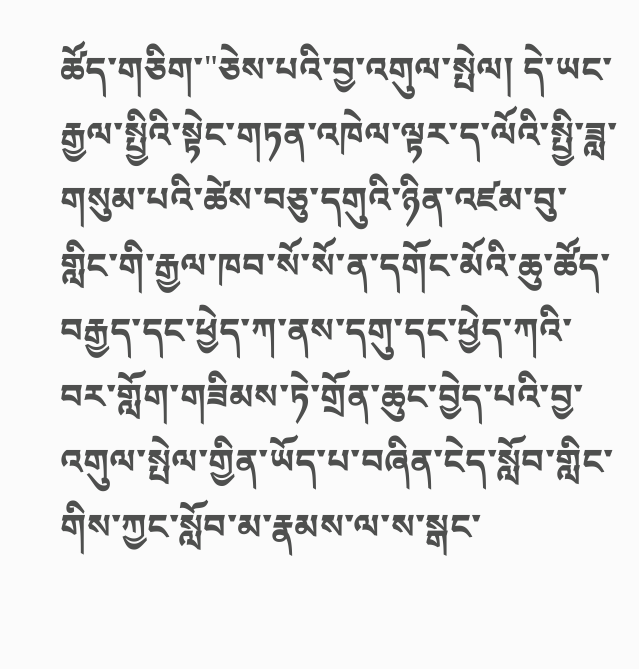ཚོད་གཅིག་"ཅེས་པའི་བྱ་འགུལ་སྤེལ། དེ་ཡང་རྒྱལ་སྤྱིའི་སྟེང་གཏན་འཁེལ་ལྟར་ད་ལོའི་སྤྱི་ཟླ་གསུམ་པའི་ཚེས་བཅུ་དགུའི་ཉིན་འཛམ་བུ་གླིང་གི་རྒྱལ་ཁབ་སོ་སོ་ན་དགོང་མོའི་ཆུ་ཚོད་བརྒྱད་དང་ཕྱེད་ཀ་ནས་དགུ་དང་ཕྱེད་ཀའི་བར་གློག་གཟིམས་ཏེ་གྲོན་ཆུང་བྱེད་པའི་བྱ་འགུལ་སྤེལ་གྱིན་ཡོད་པ་བཞིན་ངེད་སློབ་གླིང་གིས་ཀྱང་སློབ་མ་རྣམས་ལ་ས་སྒང་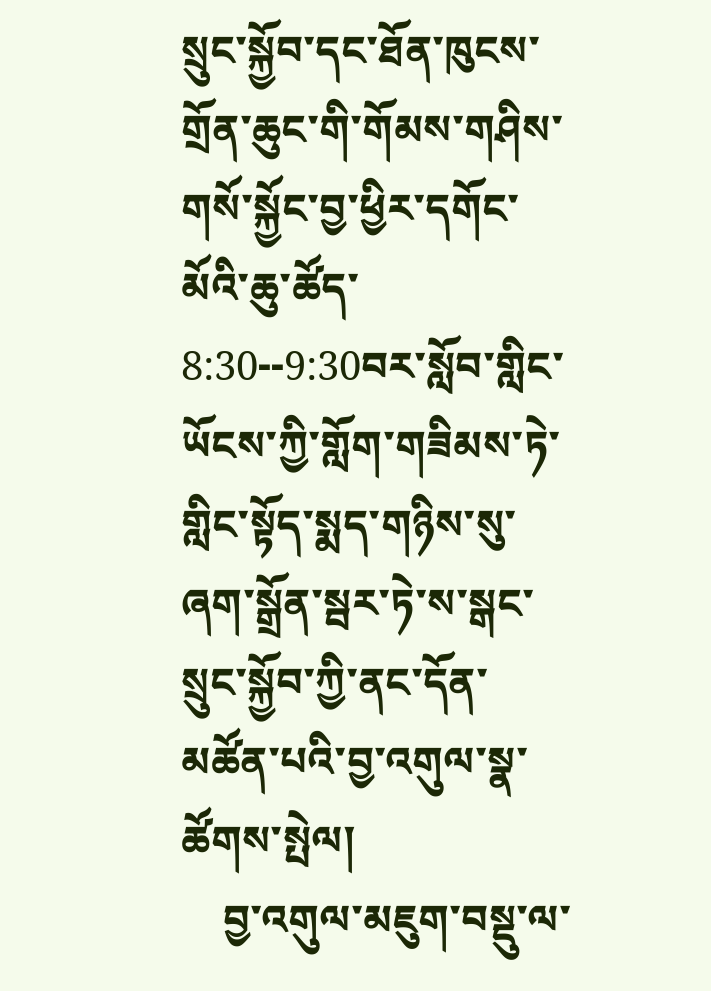སྲུང་སྐྱོབ་དང་ཐོན་ཁུངས་གྲོན་ཆུང་གི་གོམས་གཤིས་གསོ་སྐྱོང་བྱ་ཕྱིར་དགོང་མོའི་ཆུ་ཚོད་8:30--9:30བར་སློབ་གླིང་ཡོངས་ཀྱི་གློག་གཟིམས་ཏེ་གླིང་སྟོད་སྨད་གཉིས་སུ་ཞག་སྒྲོན་སྦར་ཏེ་ས་སྒང་སྲུང་སྐྱོབ་ཀྱི་ནང་དོན་མཚོན་པའི་བྱ་འགུལ་སྣ་ཚོགས་སྤེལ།
    བྱ་འགུལ་མཇུག་བསྡུ་ལ་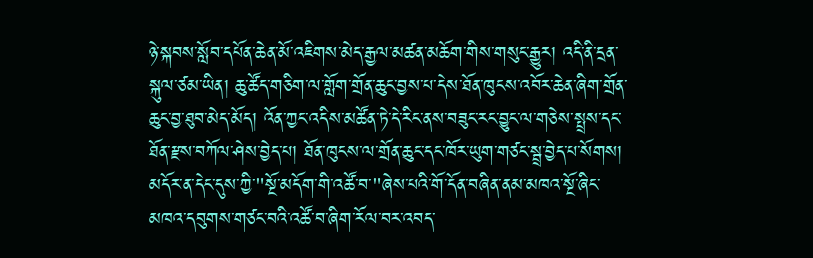ཉེ་སྐབས་སློབ་དཔོན་ཆེན་མོ་འཇིགས་མེད་རྒྱལ་མཚན་མཆོག་གིས་གསུང་རྒྱུར། འདི་ནི་དྲན་སྐུལ་ཙམ་ཡིན། ཆུ་ཚོད་གཅིག་ལ་གློག་གྲོན་ཆུང་བྱས་པ་དེས་ཐོན་ཁུངས་འབོར་ཆེན་ཞིག་གྲོན་ཆུང་བྱ་ཐུབ་མེད་མོད། འོན་ཀྱང་འདིས་མཚོན་ཏེ་དེ་རིང་ནས་བཟུང་རང་བྱུང་ལ་གཅེས་སྤྲས་དང་ཐོན་རྫས་བཀོལ་ཤེས་བྱེད་པ། ཐོན་ཁུངས་ལ་གྲོན་ཆུང་དང་ཁོར་ཡུག་གཙང་སྦྲ་བྱེད་པ་སོགས། མདོར་ན་དེང་དུས་ཀྱི་"སྔོ་མདོག་གི་འཚོ་བ་"ཞེས་པའི་གོ་དོན་བཞིན་ནམ་མཁའ་སྔོ་ཞིང་མཁའ་དབུགས་གཙང་བའི་འཚོ་བ་ཞིག་རོལ་བར་འབད་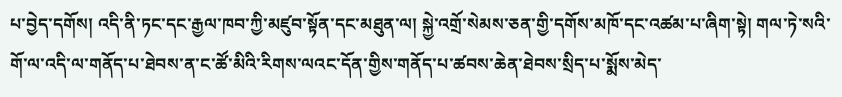པ་བྱེད་དགོས། འདི་ནི་ཏང་དང་རྒྱལ་ཁབ་ཀྱི་མཛུབ་སྟོན་དང་མཐུན་ལ། སྐྱེ་འགྲོ་སེམས་ཅན་གྱི་དགོས་མཁོ་དང་འཚམ་པ་ཞིག་སྟེ། གལ་ཏེ་སའི་གོ་ལ་འདི་ལ་གནོད་པ་ཐེབས་ན་ང་ཚོ་མིའི་རིགས་ལའང་དོན་གྱིས་གནོད་པ་ཚབས་ཆེན་ཐེབས་སྲིད་པ་སྨོས་མེད་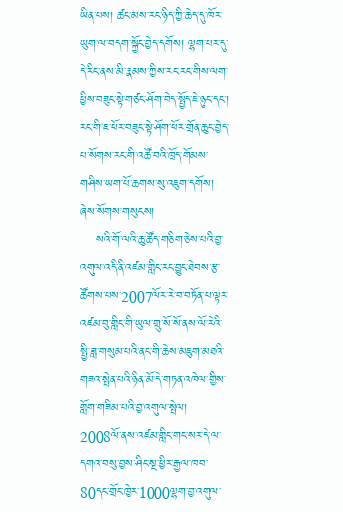ཡིན་པས། ཚང་མས་རང་ཉིད་ཀྱི་ཆེད་དུ་ཁོར་ཡུག་ལ་བདག་སྐྱོང་བྱེད་དགོས། ལྷག་པར་དུ་དེ་རིང་ནས་མི་རྣམས་ཀྱིས་རང་རང་གིས་ལག་ཕྱིས་བཟུང་སྟེ་གཙང་ཤོག་བེད་སྤྱོད་ཇེ་ཉུང་དང་། རང་གི་ཇ་ཕོར་བཟུང་སྟེ་ཤོག་ཕོར་གྲོན་ཆུང་བྱེད་པ་སོགས་རང་གི་འཚོ་བའི་ཁྲོད་གོམས་གཤིས་ཡག་པོ་ཆགས་སུ་འཇུག་དགོས། ཞེས་སོགས་གསུངས།
    སའི་གོ་ལའི་ཆུ་ཚོད་གཅིག་ཅེས་པའི་བྱ་འགུལ་འདི་ནི་འཛམ་གླིང་རང་བྱུང་ཐེབས་རྩ་ཚོགས་པས་2007ལོར་རེ་བ་བཏོན་པ་ལྟར་འཛམ་བུ་གླིང་གི་ཡུལ་གྲུ་སོ་སོ་ནས་ལོ་རེའི་སྤྱི་ཟླ་གསུམ་པའི་ནང་གི་ཆེས་མཇུག་མཐའི་གཟའ་སྤེན་པའི་ཉིན་མོ་དེ་གཏན་འཁེལ་གྱིས་གློག་གཟིམ་པའི་བྱ་འགུལ་སྤེལ། 2008ལོ་ནས་འཛམ་གླིང་གང་སར་དེ་ལ་དགའ་བསུ་བྱས་ཤིང་སྔ་ཕྱིར་རྒྱལ་ཁབ་80དང་གྲོང་ཁྱེར་1000ལྷག་བྱ་འགུལ་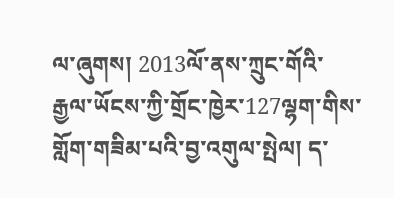ལ་ཞུགས། 2013ལོ་ནས་ཀྲུང་གོའི་རྒྱལ་ཡོངས་ཀྱི་གྲོང་ཁྱེར་127ལྷག་གིས་གློག་གཟིམ་པའི་བྱ་འགུལ་སྤེལ། ད་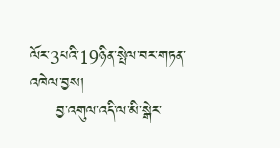ལོར་3པའི་19ཉིན་སྤེལ་བར་གཏན་འཁེལ་བྱས།
     བྱ་འགུལ་འདི་ལ་མི་སྒེར་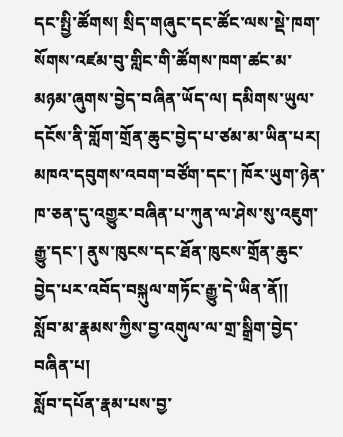དང་སྤྱི་ཚོགས། སྲིད་གཞུང་དང་ཚོང་ལས་སྡེ་ཁག་སོགས་འཛམ་བུ་གླིང་གི་ཚོགས་ཁག་ཚང་མ་མཉམ་ཞུགས་བྱེད་བཞིན་ཡོད་ལ། དམིགས་ཡུལ་དངོས་ནི་གློག་གྲོན་ཆུང་བྱེད་པ་ཙམ་མ་ཡིན་པར། མཁའ་དབུགས་འབག་བཙོག་དང་། ཁོར་ཡུག་ཉེན་ཁ་ཅན་དུ་འགྱུར་བཞིན་པ་ཀུན་ལ་ཤེས་སུ་འཇུག་རྒྱུ་དང་། ནུས་ཁུངས་དང་ཐོན་ཁུངས་གྲོན་ཆུང་བྱེད་པར་འབོད་བསྐུལ་གཏོང་རྒྱུ་དེ་ཡིན་ནོ།།
སློབ་མ་རྣམས་ཀྱིས་བྱ་འགུལ་ལ་གྲ་སྒྲིག་བྱེད་བཞིན་པ།
སློབ་དཔོན་རྣམ་པས་བྱ་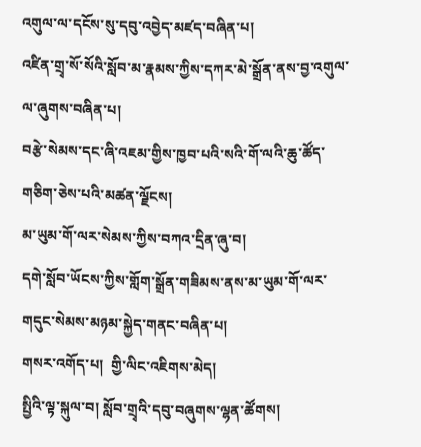འགུལ་ལ་དངོས་སུ་དབུ་འབྱེད་མཛད་བཞིན་པ།
འཛིན་གྲྭ་སོ་སོའི་སློབ་མ་རྣམས་ཀྱིས་དཀར་མེ་སྒྲོན་ནས་བྱ་འགུལ་ལ་ཞུགས་བཞིན་པ།
བརྩེ་སེམས་དང་ཞི་འཇམ་གྱིས་ཁྱབ་པའི་སའི་གོ་ལའི་ཆུ་ཚོད་གཅིག་ཅེས་པའི་མཚན་ལྗོངས།
མ་ཡུམ་གོ་ལར་སེམས་ཀྱིས་བཀའ་དྲིན་ཞུ་བ།
དགེ་སློབ་ཡོངས་ཀྱིས་གློག་སྒྲོན་གཟིམས་ནས་མ་ཡུམ་གོ་ལར་གདུང་སེམས་མཉམ་སྐྱེད་གནང་བཞིན་པ།
གསར་འགོད་པ།  གྱི་ལིང་འཇིགས་མེད།
སྤྱིའི་ལྟ་སྐུལ་བ། སློབ་གྲྭའི་དབུ་བཞུགས་ལྷན་ཚོགས།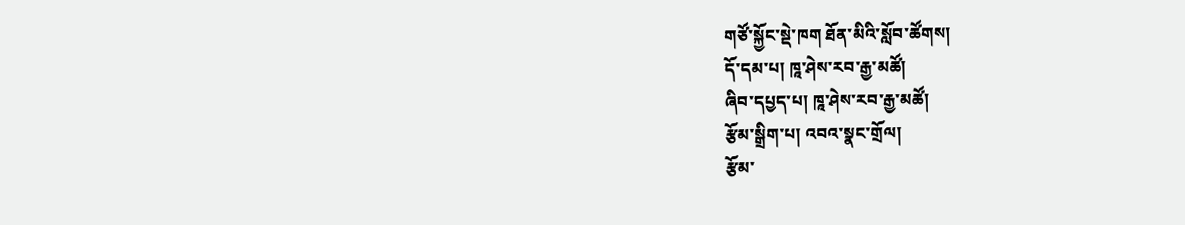གཙོ་སྐྱོང་སྡེ་ཁག ཐོན་མིའི་སློབ་ཚོགས།
དོ་དམ་པ། ཁཱ་ཤེས་རབ་རྒྱ་མཚོ།
ཞིབ་དཔྱད་པ། ཁཱ་ཤེས་རབ་རྒྱ་མཚོ།
རྩོམ་སྒྲིག་པ། འབའ་སྣང་གྲོལ།
རྩོམ་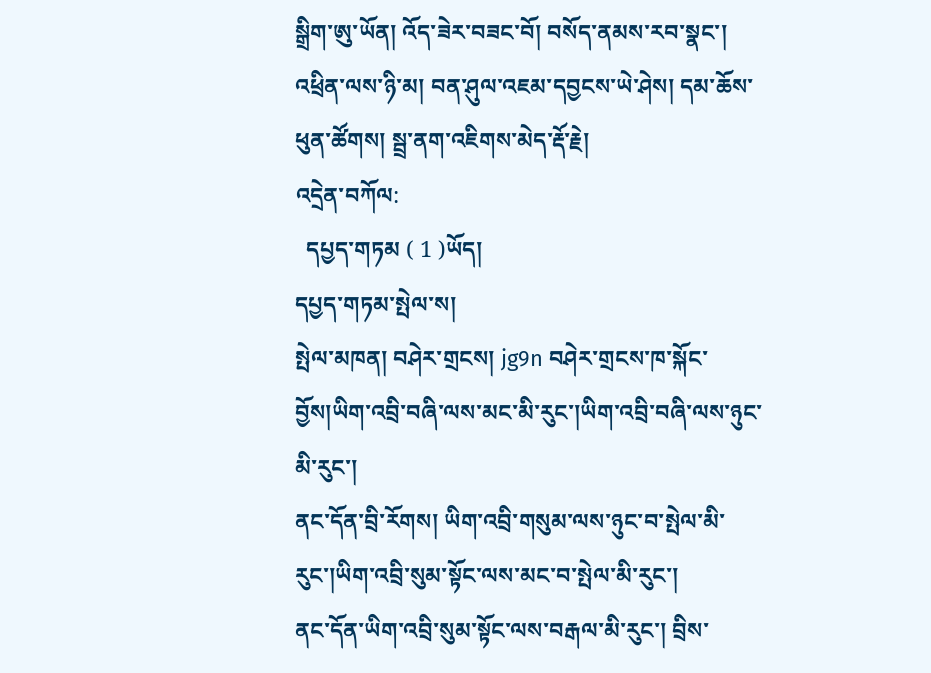སྒྲིག་ཨུ་ཡོན། འོད་ཟེར་བཟང་བོ། བསོད་ནམས་རབ་སྣང་། འཕྲིན་ལས་ཉི་མ། བན་ཤུལ་འཇམ་དབྱངས་ཡེ་ཤེས། དམ་ཆོས་ཕུན་ཚོགས། སྦྲ་ནག་འཇིགས་མེད་རྡོ་རྗེ།
འདྲེན་བཀོལ:
  དཔྱད་གཏམ ( 1 )ཡོད།
དཔྱད་གཏམ་སྤེལ་ས།
སྤེལ་མཁན། བཤེར་གྲངས། jg9n བཤེར་གྲངས་ཁ་སྐོང་བྱོས།ཡིག་འབྲི་བཞི་ལས་མང་མི་རུང་།ཡིག་འབྲི་བཞི་ལས་ཉུང་མི་རུང་།
ནང་དོན་བྲི་རོགས། ཡིག་འབྲི་གསུམ་ལས་ཉུང་བ་སྤེལ་མི་རུང་།ཡིག་འབྲི་སུམ་སྟོང་ལས་མང་བ་སྤེལ་མི་རུང་།
ནང་དོན་ཡིག་འབྲི་སུམ་སྟོང་ལས་བརྒལ་མི་རུང་། བྲིས་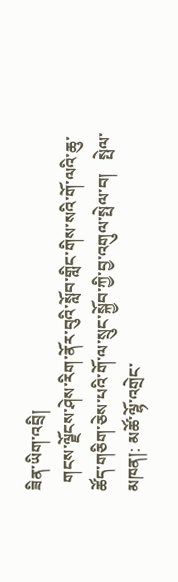ཟིན་ཡིག་འབྲི།
  གངས་ལྗོངས་ཤེས་རིག་ནོར་བུའི་སློབ་གླིང་གིས་སའི་གོ་ལའི་ཆུ་ཚོད་གཅིག་ཅེས་པའི་གོ་ལ་སྲུང་སྐྱོབ་ཀྱི་བྱ་འགུལ་སྤེལ་བ།   སྤེལ་མཁན།: མཚོ་ལྷོ་འགྲེང་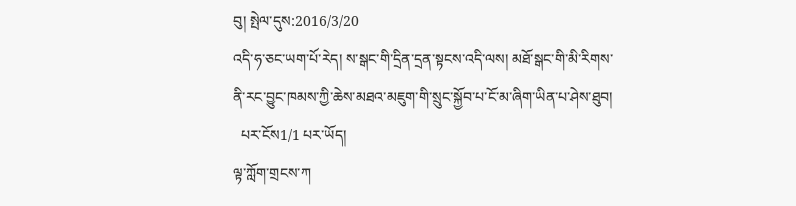བུ། སྤེལ་དུས:2016/3/20
འདི་ཧ་ཅང་ཡག་པོ་རེད། ས་སྒང་གི་དྲིན་དྲན་སྟངས་འདི་ལས། མཐོ་སྒང་གི་མི་རིགས་ནི་རང་བྱུང་ཁམས་ཀྱི་ཆེས་མཐའ་མཇུག་གི་སྲུང་སྐྱོབ་པ་ངོ་མ་ཞིག་ཡིན་པ་ཤེས་ཐུབ།
  པར་ངོས1/1 པར་ཡོད།
ལྟ་ཀློག་གྲངས་ཀ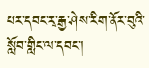པར་དབང་རྭ་རྒྱ་ཤེས་རིག་ནོར་བུའི་སློབ་གླིང་ལ་དབང་།